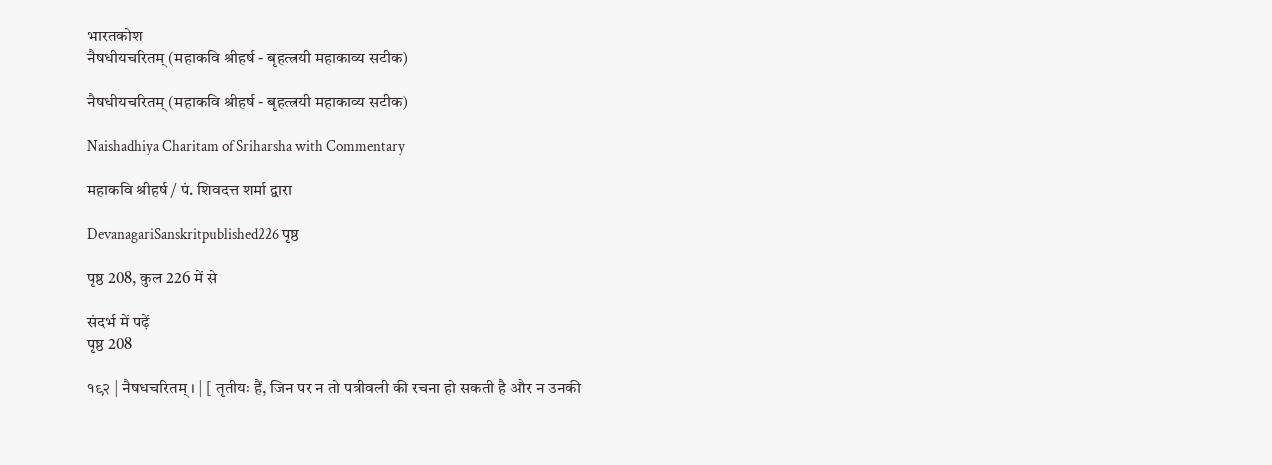भारतकोश
नैषधीयचरितम् (महाकवि श्रीहर्ष - बृहत्त्रयी महाकाव्य सटीक)

नैषधीयचरितम् (महाकवि श्रीहर्ष - बृहत्त्रयी महाकाव्य सटीक)

Naishadhiya Charitam of Sriharsha with Commentary

महाकवि श्रीहर्ष / पं. शिवदत्त शर्मा द्वारा

DevanagariSanskritpublished226 पृष्ठ

पृष्ठ 208, कुल 226 में से

संदर्भ में पढ़ें
पृष्ठ 208

१९२ | नैषधचरितम् । | [ तृतीयः हैं, जिन पर न तो पत्रीवली की रचना हो सकती है और न उनकी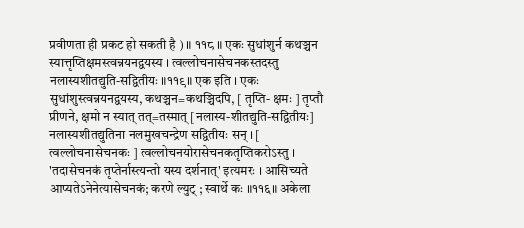प्रवीणता ही प्रकट हो सकती है ) ॥ ११८ ॥ एकः सुधांशुर्न कथञ्चन स्यात्तृप्तिक्षमस्त्वन्नयनद्वयस्य । त्वल्लोचनासेचनकस्तदस्तु नलास्यशीतद्युति-सद्वितीयः ॥११९॥ एक इति । एकः सुधांशुस्त्वन्नयनद्वयस्य, कथञ्चन=कथञ्चिदपि, [ तृप्ति- क्षमः ] तृप्तौ प्रीणने, क्षमो न स्यात् तत्=तस्मात् [नलास्य-शीतद्युति-सद्वितीयः] नलास्यशीतद्युतिना नलमुखचन्द्रेण सद्वितीयः सन् । [ त्वल्लोचनासेचनकः ] त्वल्लोचनयोरासेचनकतृप्तिकरोऽस्तु । 'तदासेचनकं तृप्तेर्नास्त्यन्तो यस्य दर्शनात्' इत्यमरः । आसिच्यते आप्यतेऽनेनेत्यासेचनकं; करणे ल्युट् ; स्वार्थे कः ॥११६॥ अकेला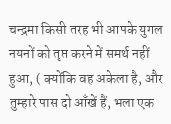चन्द्रमा किसी तरह भी आपके युगल नयनों को तृप्त करने में समर्थ नहीं हुआ, ( क्योंकि वह अकेला है, और तुम्हारे पास दो आँखें हैं, भला एक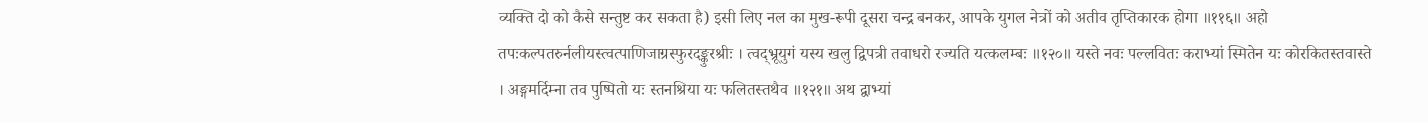व्यक्ति दो को कैसे सन्तुष्ट कर सकता है) इसी लिए नल का मुख-रूपी दूसरा चन्द्र बनकर, आपके युगल नेत्रों को अतीव तृप्तिकारक होगा ॥११६॥ अहो तपःकल्पतरुर्नलीयस्त्वत्पाणिजाग्रस्फुरदङ्कुरश्रीः । त्वद्भ्रूयुगं यस्य खलु द्विपत्री तवाधरो रज्यति यत्कलम्बः ॥१२०॥ यस्ते नवः पल्लवितः कराभ्यां स्मितेन यः कोरकितस्तवास्ते । अङ्गमर्दिम्ना तव पुष्पितो यः स्तनश्रिया यः फलितस्तथैव ॥१२१॥ अथ द्वाभ्यां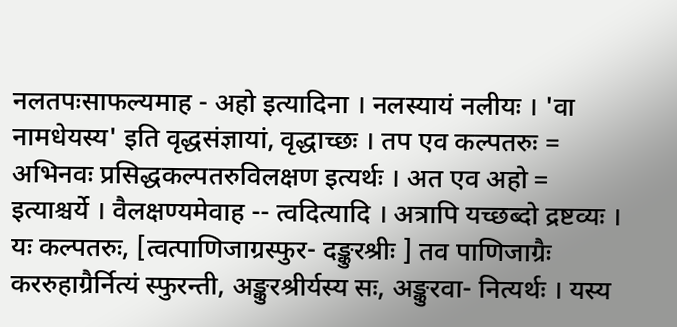नलतपःसाफल्यमाह - अहो इत्यादिना । नलस्यायं नलीयः । 'वा नामधेयस्य' इति वृद्धसंज्ञायां, वृद्धाच्छः । तप एव कल्पतरुः = अभिनवः प्रसिद्धकल्पतरुविलक्षण इत्यर्थः । अत एव अहो = इत्याश्चर्ये । वैलक्षण्यमेवाह -- त्वदित्यादि । अत्रापि यच्छब्दो द्रष्टव्यः । यः कल्पतरुः, [त्वत्पाणिजाग्रस्फुर- दङ्कुरश्रीः ] तव पाणिजाग्रैः कररुहाग्रैर्नित्यं स्फुरन्ती, अङ्कुरश्रीर्यस्य सः, अङ्कुरवा- नित्यर्थः । यस्य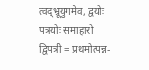त्वद्भ्रूयुगमेव, द्वयोः पत्रयोः समाहारो द्विपत्री = प्रथमोत्पन्न-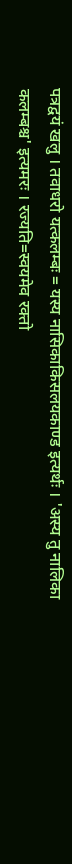पत्रद्वयं खलु । तवाधरो यत्कलम्बः = यस्य नासिकाकिसलयकाण्ड इत्यर्थः । 'अस्य तु नालिका कलम्बश्च' इत्यमरः । रज्यति=स्वयमेव रक्तो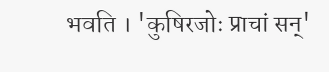भवति । 'कुषिरजोः प्राचां सन्'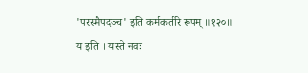'परस्मैपदञ्च' इति कर्मकर्तरि रूपम् ॥१२०॥ य इति । यस्ते नवः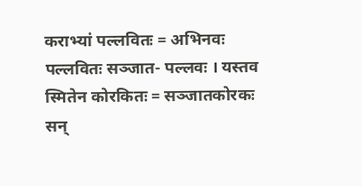कराभ्यां पल्लवितः = अभिनवः पल्लवितः सञ्जात- पल्लवः । यस्तव स्मितेन कोरकितः = सञ्जातकोरकः सन्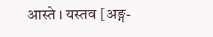आस्ते । यस्तव [अङ्ग-